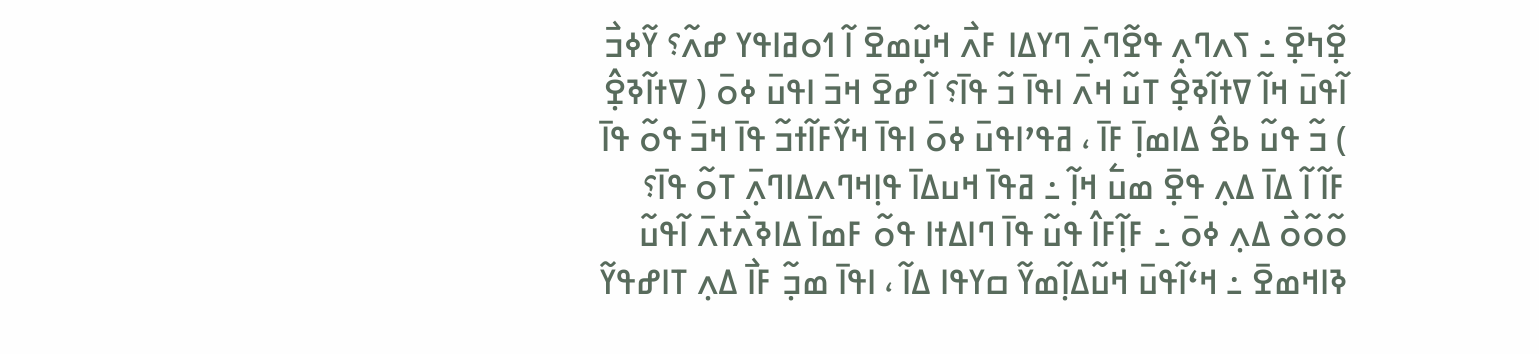ߐ߲߬ߤߐ߲߫ ߸ ߖߍߣߍ߲ ߟߐ߬ߣߍ߲߫ ߣߌߡߊ ߓߍ߯ ߞߎ߲߬ߘߐ߫ ߊ߬ ߗߋߥߊߟߌ ߝߍ߬؟ ߌ߬ߦߏ߯ ߊ߬ߟߎ߫ ߞߊ߬ ߜߙߊ߬ߢߐ߲߮ ߠߎ߬ ߞߍ߫ ߊߟߊ߫ ߏ߬ ߟߊ߫؟ ߊ߬ ߝߐ߫ ߞߏ߫ ߊߟߎ߫ ߦߋ߫ ( ߜߙߊ߬ߢߐ߲߮ ) ߏ߬ ߟߎ߬ ߕߐ߮ ߡߊߘߊ߲߫ ߓߊ߫ ، ߥߟߴߊߟߎ߫ ߦߋ߫ ߊߟߊ߫ ߞߌ߬ߓߊ߬ߙߏ߬ ߟߊ߫ ߞߏ߫ ߟߋ߬ ߟߊ߫ ߓߊ߬ ߊ߬ ߡߊ߫ ߡߍ߲ ߟߐ߲߫ ߘߎ߱ ߞߊ߲߬ ߸ ߥߟߊ߫ ߞߎߡߊ߫ ߟߊ߲ߞߣߍߡߊߣߍ߲߫ ߠߋ߬ ߟߊ߫؟ ߋ߬ߋ߬ߋ߯ ߡߍ߲ ߦߋ߫ ߸ ߓߊ߲߬ߓߊ߮ ߟߎ߬ ߟߊ߫ ߣߊߡߙߊ ߟߋ߬ ߓߘߊ߫ ߡߊߢߍ߯ߙߍ߫ ߊ߬ߟߎ߬ ߢߊߞߘߐ߫ ߸ ߞߵߊ߬ߟߎ߫ ߞߎ߬ߡߊ߲߬ߘߌ߬ ߛߌߟߊ ߡߊ߬ ، ߊߟߊ߫ ߘߏ߲߬ ߓߊ߯ ߡߍ߲ ߠߊߝߟߌ߬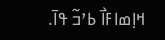ߞߊ߲ߘߊߓߊ߯ ߕߴߏ߬ ߟߊ߫.